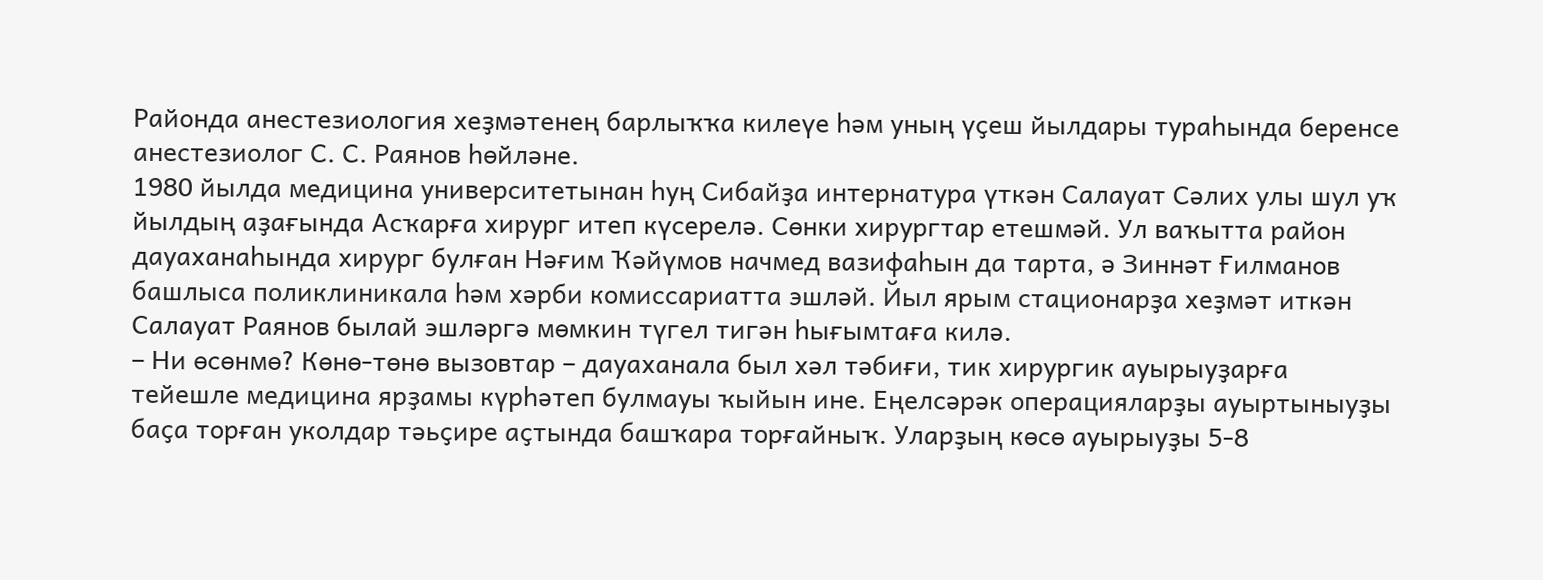Районда анестезиология хеҙмәтенең барлыҡҡа килеүе һәм уның үҫеш йылдары тураһында беренсе анестезиолог С. С. Раянов һөйләне.
1980 йылда медицина университетынан һуң Сибайҙа интернатура үткән Салауат Сәлих улы шул уҡ йылдың аҙағында Асҡарға хирург итеп күсерелә. Сөнки хирургтар етешмәй. Ул ваҡытта район дауаханаһында хирург булған Нәғим Ҡәйүмов начмед вазифаһын да тарта, ә Зиннәт Ғилманов башлыса поликлиникала һәм хәрби комиссариатта эшләй. Йыл ярым стационарҙа хеҙмәт иткән Салауат Раянов былай эшләргә мөмкин түгел тигән һығымтаға килә.
– Ни өсөнмө? Көнө-төнө вызовтар – дауаханала был хәл тәбиғи, тик хирургик ауырыуҙарға тейешле медицина ярҙамы күрһәтеп булмауы ҡыйын ине. Еңелсәрәк операцияларҙы ауыртыныуҙы баҫа торған уколдар тәьҫире аҫтында башҡара торғайныҡ. Уларҙың көсө ауырыуҙы 5-8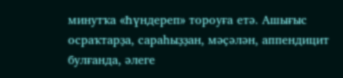минутҡа «Һүндереп» тороуға етә. Ашығыс осраҡтарҙа, сараһыҙҙан, мәҫәлән, аппендицит булғанда, әлеге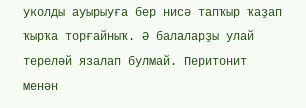уколды ауырыуға бер нисә тапҡыр ҡаҙап ҡырҡа торғайныҡ. Ә балаларҙы улай тереләй язалап булмай. Перитонит менән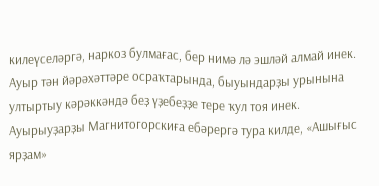килеүселәргә, наркоз булмағас, бер нимә лә эшләй алмай инек. Ауыр тән йәрәхәттәре осраҡтарында, быуындарҙы урынына ултыртыу кәрәккәндә беҙ үҙебеҙҙе тере ҡул тоя инек. Ауырыуҙарҙы Магнитогорскиға ебәрергә тура килде, «Ашығыс ярҙам»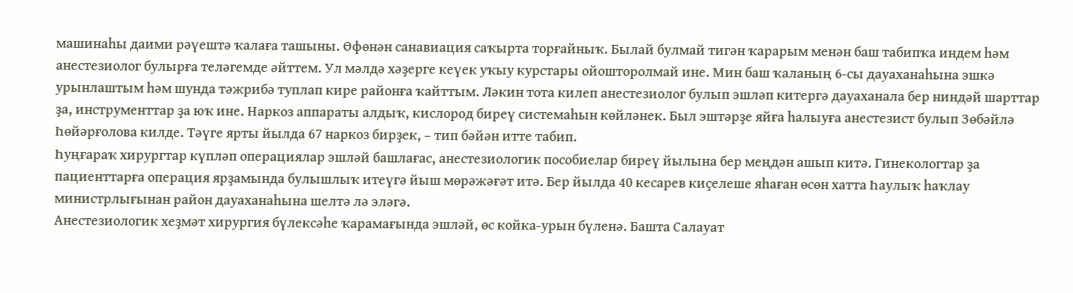машинаһы даими рәүештә ҡалаға ташыны. Өфөнән санавиация саҡырта торғайныҡ. Былай булмай тигән ҡарарым менән баш табипҡа индем һәм анестезиолог булырға теләгемде әйттем. Ул мәлдә хәҙерге кеүек уҡыу курстары ойошторолмай ине. Мин баш ҡаланың 6-сы дауаханаһына эшкә урынлаштым һәм шунда тәжрибә туплап кире районға ҡайттым. Ләкин тота килеп анестезиолог булып эшләп китергә дауаханала бер ниндәй шарттар ҙа, инструменттар ҙа юҡ ине. Наркоз аппараты алдыҡ, кислород биреү системаһын көйләнек. Был эштәрҙе яйға һалыуға анестезист булып Зөбәйлә Һөйәрғолова килде. Тәүге ярты йылда 67 наркоз бирҙек, – тип бәйән итте табип.
Һуңғараҡ хирургтар күпләп операциялар эшләй башлағас, анестезиологик пособиелар биреү йылына бер меңдән ашып китә. Гинекологтар ҙа пациенттарға операция ярҙамында булышлыҡ итеүгә йыш мөрәжәғәт итә. Бер йылда 40 кесарев киҫелеше яһаған өсөн хатта Һаулыҡ һаҡлау министрлығынан район дауаханаһына шелтә лә эләгә.
Анестезиологик хеҙмәт хирургия бүлексәһе ҡарамағында эшләй, өс койка-урын бүленә. Башта Салауат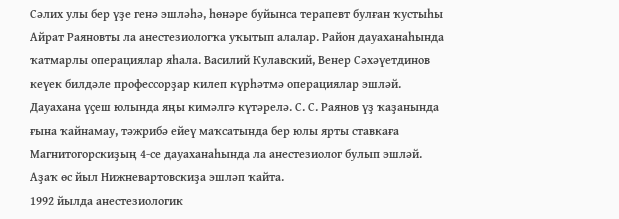Сәлих улы бер үҙе генә эшләһә, һөнәре буйынса терапевт булған ҡустыһы Айрат Раяновты ла анестезиологҡа уҡытып алалар. Район дауаханаһында ҡатмарлы операциялар яһала. Василий Кулавский, Венер Сәхәүетдинов кеүек билдәле профессорҙар килеп күрһәтмә операциялар эшләй. Дауахана үҫеш юлында яңы кимәлгә күтәрелә. С. С. Раянов үҙ ҡаҙанында ғына ҡайнамау, тәжрибә ейеү маҡсатында бер юлы ярты ставкаға Магнитогорскиҙың 4-се дауаханаһында ла анестезиолог булып эшләй. Аҙаҡ өс йыл Нижневартовскиҙа эшләп ҡайта.
1992 йылда анестезиологик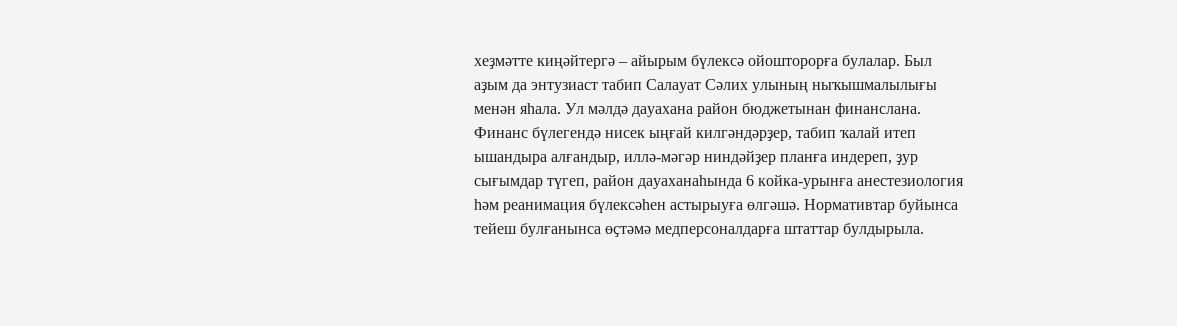хеҙмәтте киңәйтергә – айырым бүлексә ойошторорға булалар. Был аҙым да энтузиаст табип Салауат Сәлих улының ныҡышмалылығы менән яһала. Ул мәлдә дауахана район бюджетынан финанслана. Финанс бүлегендә нисек ыңғай килгәндәрҙер, табип ҡалай итеп ышандыра алғандыр, иллә-мәгәр ниндәйҙер планға индереп, ҙур сығымдар түгеп, район дауаханаһында 6 койка-урынға анестезиология һәм реанимация бүлексәһен астырыуға өлгәшә. Нормативтар буйынса тейеш булғанынса өҫтәмә медперсоналдарға штаттар булдырыла.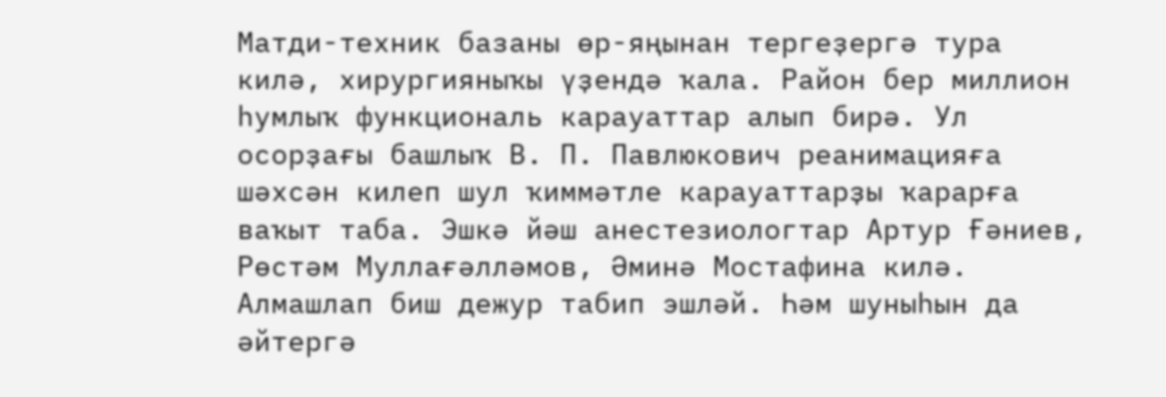Матди-техник базаны өр-яңынан тергеҙергә тура килә, хирургияныҡы үҙендә ҡала. Район бер миллион һумлыҡ функциональ карауаттар алып бирә. Ул осорҙағы башлыҡ В. П. Павлюкович реанимацияға шәхсән килеп шул ҡиммәтле карауаттарҙы ҡарарға ваҡыт таба. Эшкә йәш анестезиологтар Артур Ғәниев, Рөстәм Муллағәлләмов, Әминә Мостафина килә. Алмашлап биш дежур табип эшләй. Һәм шуныһын да әйтергә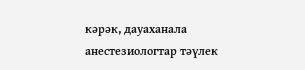кәрәк, дауаханала анестезиологтар тәүлек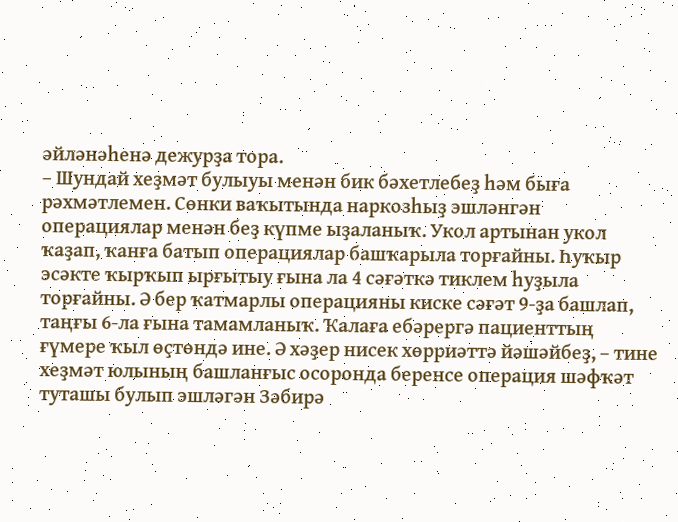әйләнәһенә дежурҙа тора.
– Шундай хеҙмәт булыуы менән бик бәхетлебеҙ һәм быға рәхмәтлемен. Сөнки ваҡытында наркозһыҙ эшләнгән операциялар менән беҙ күпме ыҙаланыҡ. Укол артынан укол ҡаҙап, ҡанға батып операциялар башҡарыла торғайны. Һуҡыр эсәкте ҡырҡып ырғытыу ғына ла 4 сәғәткә тиклем һуҙыла торғайны. Ә бер ҡатмарлы операцияны киске сәғәт 9-ҙа башлап, таңғы 6-ла ғына тамамланыҡ. Ҡалаға ебәрергә пациенттың ғүмере ҡыл өҫтөндә ине. Ә хәҙер нисек хөрриәттә йәшәйбеҙ, – тине хеҙмәт юлының башланғыс осоронда беренсе операция шәфҡәт туташы булып эшләгән Зәбирә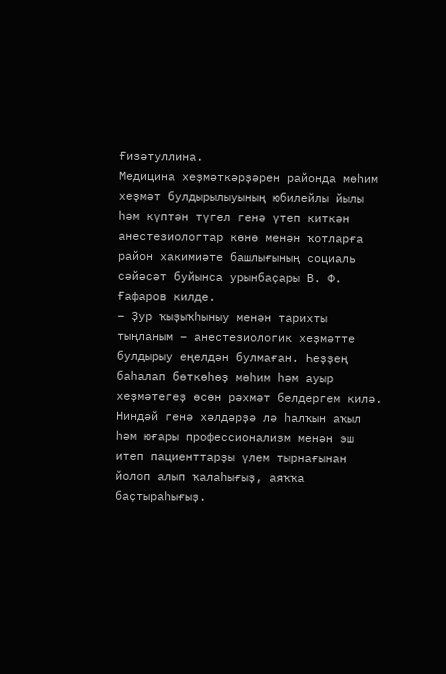Ғизәтуллина.
Медицина хеҙмәткәрҙәрен районда мөһим хеҙмәт булдырылыуының юбилейлы йылы һәм күптән түгел генә үтеп киткән анестезиологтар көнө менән ҡотларға район хакимиәте башлығының социаль сәйәсәт буйынса урынбаҫары В. Ф. Ғафаров килде.
– Ҙур ҡыҙыҡһыныу менән тарихты тыңланым – анестезиологик хеҙмәтте булдырыу еңелдән булмаған. Һеҙҙең баһалап бөткөһөҙ мөһим һәм ауыр хеҙмәтегеҙ өсөн рәхмәт белдергем килә. Ниндәй генә хәлдәрҙә лә һалҡын аҡыл һәм юғары профессионализм менән эш итеп пациенттарҙы үлем тырнағынан йолоп алып ҡалаһығыҙ, аяҡҡа баҫтыраһығыҙ.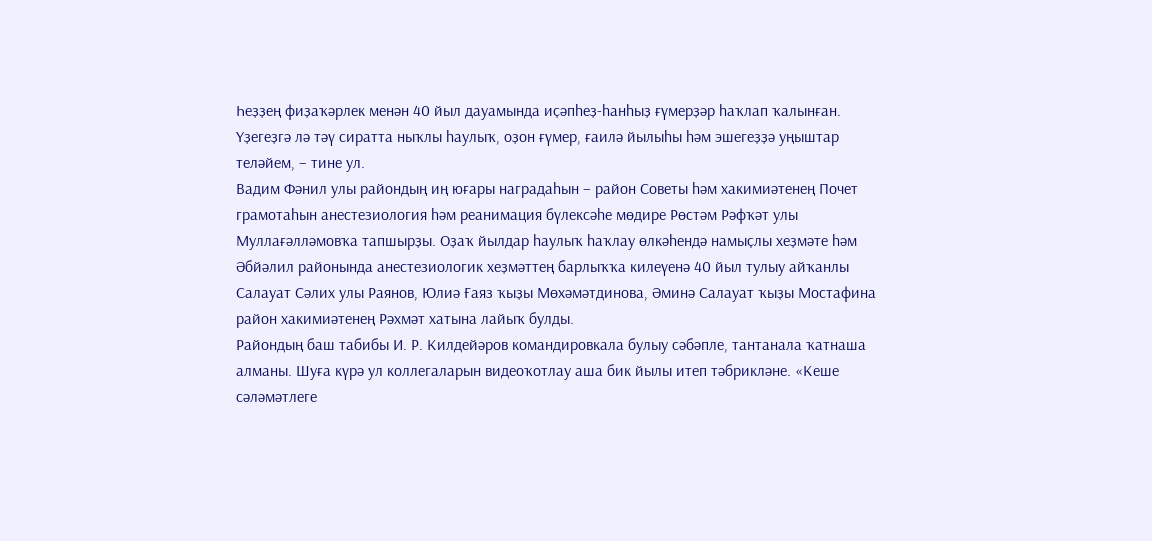Һеҙҙең фиҙаҡәрлек менән 40 йыл дауамында иҫәпһеҙ-һанһыҙ ғүмерҙәр һаҡлап ҡалынған. Үҙегеҙгә лә тәү сиратта ныҡлы һаулыҡ, оҙон ғүмер, ғаилә йылыһы һәм эшегеҙҙә уңыштар теләйем, – тине ул.
Вадим Фәнил улы райондың иң юғары наградаһын – район Советы һәм хакимиәтенең Почет грамотаһын анестезиология һәм реанимация бүлексәһе мөдире Рөстәм Рәфҡәт улы Муллағәлләмовҡа тапшырҙы. Оҙаҡ йылдар һаулыҡ һаҡлау өлкәһендә намыҫлы хеҙмәте һәм Әбйәлил районында анестезиологик хеҙмәттең барлыҡҡа килеүенә 40 йыл тулыу айҡанлы Салауат Сәлих улы Раянов, Юлиә Ғаяз ҡыҙы Мөхәмәтдинова, Әминә Салауат ҡыҙы Мостафина район хакимиәтенең Рәхмәт хатына лайыҡ булды.
Райондың баш табибы И. Р. Килдейәров командировкала булыу сәбәпле, тантанала ҡатнаша алманы. Шуға күрә ул коллегаларын видеоҡотлау аша бик йылы итеп тәбрикләне. «Кеше сәләмәтлеге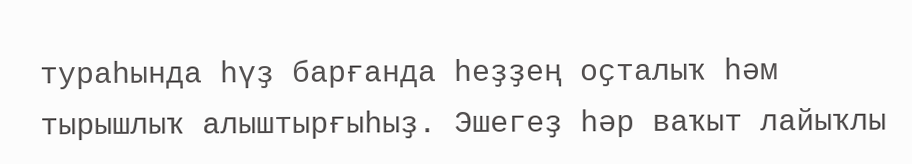тураһында һүҙ барғанда һеҙҙең оҫталыҡ һәм тырышлыҡ алыштырғыһыҙ. Эшегеҙ һәр ваҡыт лайыҡлы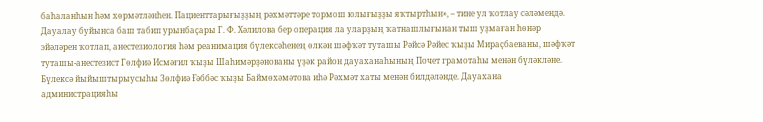баһаланһын һәм хөрмәтләнһен. Пациенттарығыҙҙың рәхмәттәре тормош юлығыҙҙы яҡтыртһын», – тине ул ҡотлау сәләмендә.
Дауалау буйынса баш табип урынбаҫары Г. Ф. Хәлилова бер операция ла уларҙың ҡатнашлығынан тыш уҙмаған һөнәр эйәләрен ҡотлап, анестезиология һәм реанимация бүлексәһенең өлкән шәфҡәт туташы Рәйсә Рәйес ҡыҙы Мираҫбаеваны, шәфҡәт туташы-анестезист Гөлфиә Исмәғил ҡыҙы Шаһимәрҙәнованы үҙәк район дауаханаһының Почет грамотаһы менән бүләкләне. Бүлексә йыйыштырыусыһы Зөлфиә Ғәббәс ҡыҙы Баймөхәмәтова иһә Рәхмәт хаты менән билдәләнде. Дауахана администрацияһы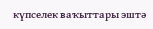күпселек ваҡыттары эштә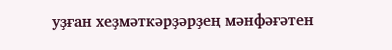уҙған хеҙмәткәрҙәрҙең мәнфәғәтен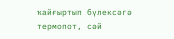ҡайғыртып бүлексәгә термопот, сәй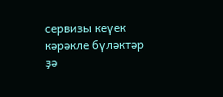сервизы кеүек кәрәкле бүләктәр ҙә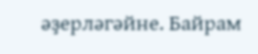әҙерләгәйне. Байрам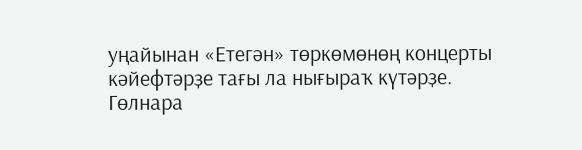уңайынан «Етегән» төркөмөнөң концерты кәйефтәрҙе тағы ла нығыраҡ күтәрҙе.
Гөлнара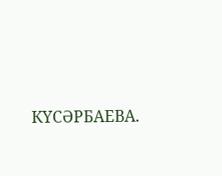КҮСӘРБАЕВА.